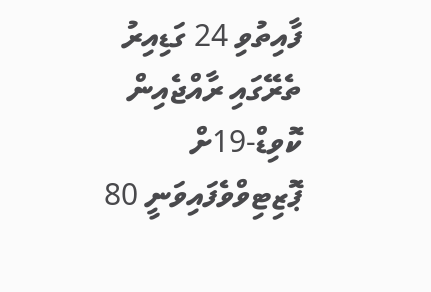ފާއިތުވި 24 ގަޑިއިރު ތެރޭގައި ރާއްޖެއިން ކޮވިޑް-19ށް ޕޮޒިޓިވްވެފައިވަނީ 80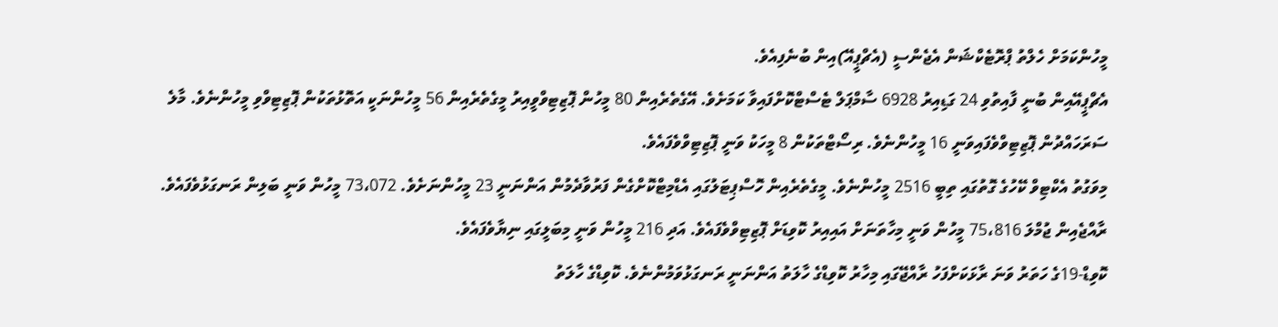މީހުންކަމަށް ހެލްތު ޕްރޮޓެކްޝަން އެޖެންސީ (އެޗްޕީއޭ)އިން ބުނެފިއެވެ.
އެޗްޕީއޭއިން ބުނީ ފާއިތުވި 24 ގަޑިއިރު 6928 ސާމްޕަލް ޓެސްޓްކޮށްފައިވާ ކަމަށެވެ. އޭގެތެރެއިން 80 މީހުން ޕޮޒިޓިވްވީއިރު މީގެތެރެއިން 56 މީހުންނަކީ އަތޮޅުތަކުން ޕޮޒިޓިވްވި މީހުންނެވެ. މާލެ ސަރަހައްދުން ޕޮޒިޓިވްވެފައިވަނީ 16 މީހުންނެވެ. ރިސޯޓްތަކުން 8 މީހަކު ވަނީ ޕޮޒިޓިވްވެފައެވެ.
މިވަގުތު އެކްޓިވް ކޭހުގެ ގޮތުގައި ތިބީ 2516 މީހުންނެވެ. މީގެތެރެއިން ހޮސްޕިޓަލުގައި އެޑްމިޓްކޮށްގެން ފަރުވާދެމުން އަންނަނީ 23 މީހުންނަށެވެ. 73،072 މީހުން ވަނީ ބަލިން ރަނގަޅުވެފައެވެ. ރާއްޖެއިން ޖުމްލަ 75،816 މީހުން ވަނީ މިހާތަނަށް އައިއިރު ކޮވިޑަށް ޕޮޒިޓިވްވެފައެވެ. އަދި 216 މީހުން ވަނީ މިބަލީގައި ނިޔާވެފައެވެ.
ކޮވިޑް-19ގެ ހަތަރު ވަނަ ރާޅަކަށްފަހު ރާއްޖޭގައި މިހާރު ކޮވިޑްގެ ހާލަތު އަންނަނީ ރަނގަޅުވަމުންނެވެ. ކޮވިޑްގެ ހާލަތު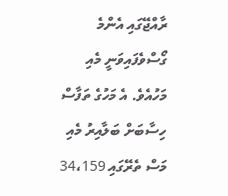ރާއްޖޭގައި އެންމެ ގޯސްވެފައިވަނީ މެއި މަހުއެވެ. އެ މަހުގެ ތަފާސް ހިސާބަށް ބަލާއިރު މެއި މަސް ތެރޭގައި 34،159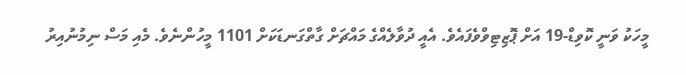މީހަކު ވަނީ ކޮވިޑް-19 އަށް ޕޮޒިޓިވްވެފައެވެ. އެއީ ދުވާލެއްގެ މައްޗަށް ގާތްގަނޑަކަށް 1101 މީހުންނެވެ. މެއި މަސް ނިމުނުއިރު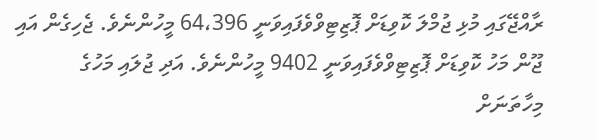ރާއްޖޭގައި މުޅި ޖުމްލަ ކޮވިޑަށް ޕޮޒިޓިވްވެފައިވަނީ 64،396 މީހުންނެވެ. ޖެހިގެން އައި ޖޫން މަހު ކޮވިޑަށް ޕޮޒިޓިވްވެފައިވަނީ 9402 މީހުންނެވެ. އަދި ޖުލައި މަހުގެ މިހާތަނަށް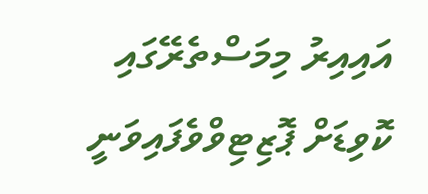އައިއިރު މިމަސްތެރޭގައި ކޮވިޑަށް ޕޮޒިޓިވްވެފައިވަނީ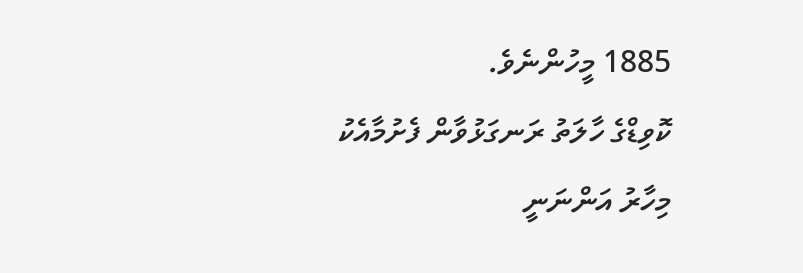1885 މީހުންނެވެ.
ކޮވިޑްގެ ހާލަތު ރަނގަޅުވާން ފެށުމާއެކު މިހާރު އަންނަނީ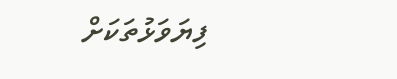ފިޔަވަޅުތަކަށް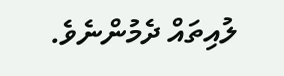ލުއިތައް ދެމުންނެވެ.